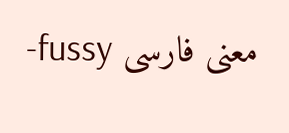معنی فارسی fussy-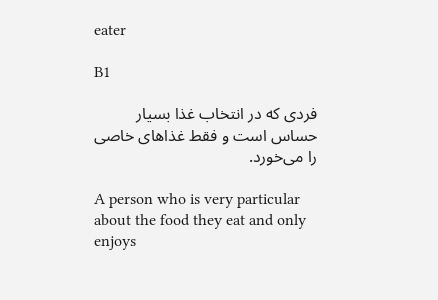eater

B1

فردی که در انتخاب غذا بسیار حساس است و فقط غذاهای خاصی را می‌خورد.

A person who is very particular about the food they eat and only enjoys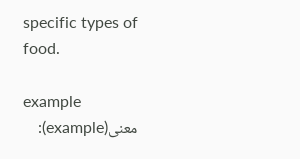specific types of food.

example
معنی(example):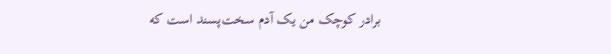برادر کوچک من یک آدم سخت‌پسند است که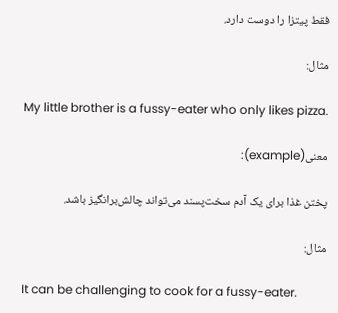فقط پیتزا را دوست دارد.

مثال:

My little brother is a fussy-eater who only likes pizza.

معنی(example):

پختن غذا برای یک آدم سخت‌پسند می‌تواند چالش‌برانگیز باشد.

مثال:

It can be challenging to cook for a fussy-eater.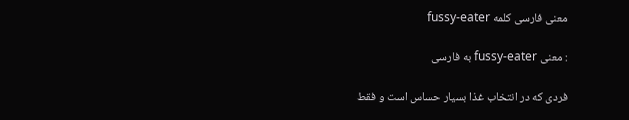معنی فارسی کلمه fussy-eater

: معنی fussy-eater به فارسی

فردی که در انتخاب غذا بسیار حساس است و فقط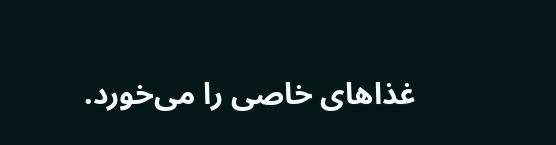غذاهای خاصی را می‌خورد.